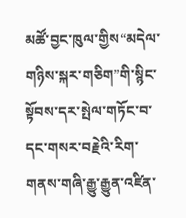མཚོ་བྱང་ཁུལ་གྱིས“མདེལ་གཉིས་སྐར་གཅིག”གི་སྙིང་སྟོབས་དར་སྤེལ་གཏོང་བ་དང་གསར་བརྗེའི་རིག་གནས་གཞི་རྒྱུ་རྒྱུན་འཛིན་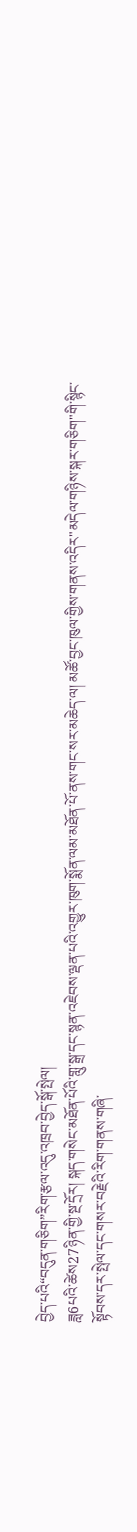བྱེད་པའི“བདུན་གཅིག”རིག་རྩལ་འདུ་འཁྲབ་བྱེད་སྒོ་སྤེལ།
ཟླ6པའི་ཚེས27ཉིན་གྱི་སྔ་དྲོར། སྐད་གསེང་མཐོན་པོའི་གླུ་སྒྲ་དང་སྙན་འཇེབས་ལྡན་པའི་འགྱུར་ཁུག་སྨོན་ལམ་མཐོན་པོ་ནས་གང་སར་མཆེད་ལ། མཚོ་བྱང་ཁུལ་གྱིས་གནས་འདིར"མདེལ་གཉིས་སྐར་གཅིག"གི་སྙིང་སྟོབས་དར་སྤེལ་དང་གསར་བརྗེའི་རིག་གནས་གཞི་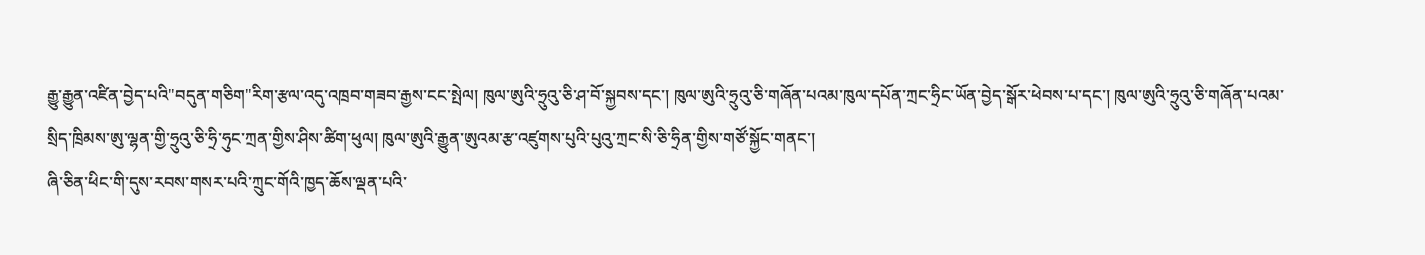རྒྱུ་རྒྱུན་འཛིན་བྱེད་པའི"བདུན་གཅིག"རིག་རྩལ་འདུ་འཁྲབ་གཟབ་རྒྱས་ངང་སྤེལ། ཁུལ་ཨུའི་ཧྲུའུ་ཅི་ཤ་བོ་སྐྱབས་དང་། ཁུལ་ཨུའི་ཧྲུའུ་ཅི་གཞོན་པའམ་ཁུལ་དཔོན་ཀྲང་ཧྲིང་ཡོན་བྱེད་སྒོར་ཕེབས་པ་དང་། ཁུལ་ཨུའི་ཧྲུའུ་ཅི་གཞོན་པའམ་སྲིད་ཁྲིམས་ཨུ་ལྷན་གྱི་ཧྲུའུ་ཅི་ཧྲི་ཧུང་ཀྲན་གྱིས་ཤིས་ཚིག་ཕུལ། ཁུལ་ཨུའི་རྒྱུན་ཨུའམ་རྩ་འཛུགས་པུའི་པུའུ་ཀྲང་སི་ཅི་ཧྲིན་གྱིས་གཙོ་སྐྱོང་གནང་།
ཞི་ཅིན་ཕིང་གི་དུས་རབས་གསར་པའི་ཀྲུང་གོའི་ཁྱད་ཆོས་ལྡན་པའི་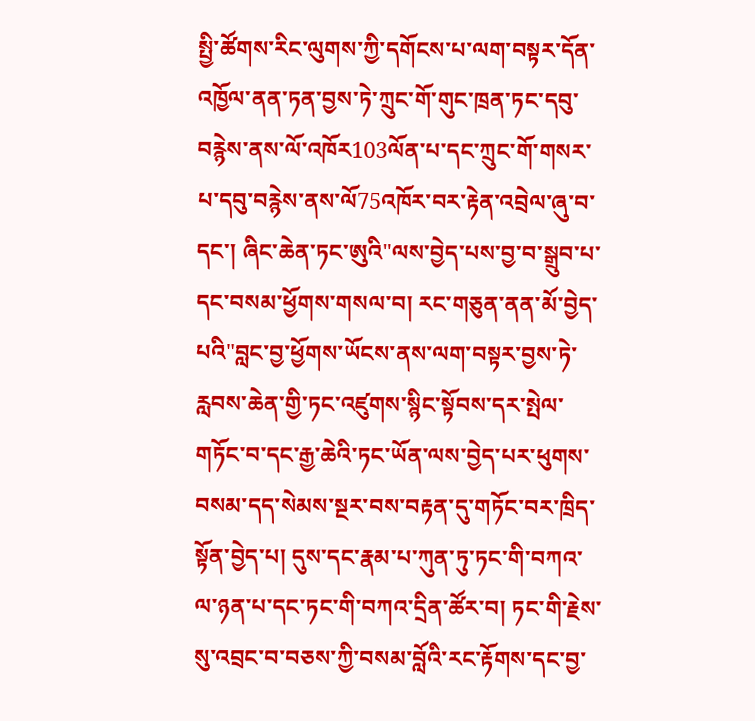སྤྱི་ཚོགས་རིང་ལུགས་ཀྱི་དགོངས་པ་ལག་བསྟར་དོན་འཁྱོལ་ནན་ཏན་བྱས་ཏེ་ཀྲུང་གོ་གུང་ཁྲན་ཏང་དབུ་བརྙེས་ནས་ལོ་འཁོར103ལོན་པ་དང་ཀྲུང་གོ་གསར་པ་དབུ་བརྙེས་ནས་ལོ75འཁོར་བར་རྟེན་འབྲེལ་ཞུ་བ་དང་། ཞིང་ཆེན་ཏང་ཨུའི"ལས་བྱེད་པས་བྱ་བ་སྒྲུབ་པ་དང་བསམ་ཕྱོགས་གསལ་བ། རང་གཅུན་ནན་མོ་བྱེད་པའི"བླང་བྱ་ཕྱོགས་ཡོངས་ནས་ལག་བསྟར་བྱས་ཏེ་རླབས་ཆེན་གྱི་ཏང་འཛུགས་སྙིང་སྟོབས་དར་སྤེལ་གཏོང་བ་དང་རྒྱ་ཆེའི་ཏང་ཡོན་ལས་བྱེད་པར་ཕུགས་བསམ་དད་སེམས་སྔར་བས་བརྟན་དུ་གཏོང་བར་ཁྲིད་སྟོན་བྱེད་པ། དུས་དང་རྣམ་པ་ཀུན་ཏུ་ཏང་གི་བཀའ་ལ་ཉན་པ་དང་ཏང་གི་བཀའ་དྲིན་ཚོར་བ། ཏང་གི་རྗེས་སུ་འབྲང་བ་བཅས་ཀྱི་བསམ་བློའི་རང་རྟོགས་དང་བྱ་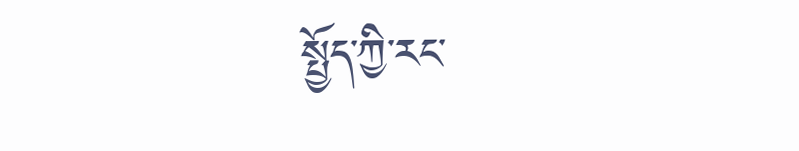སྤྱོད་ཀྱི་རང་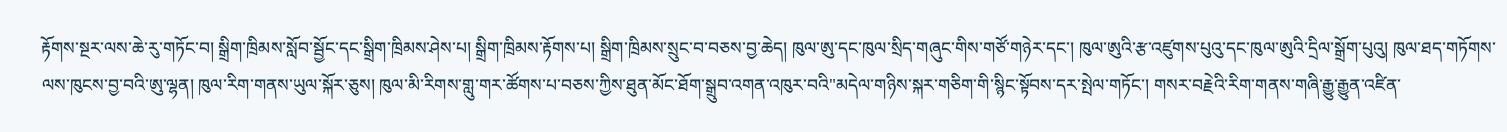རྟོགས་སྔར་ལས་ཆེ་རུ་གཏོང་བ། སྒྲིག་ཁྲིམས་སློབ་སྦྱོང་དང་སྒྲིག་ཁྲིམས་ཤེས་པ། སྒྲིག་ཁྲིམས་རྟོགས་པ། སྒྲིག་ཁྲིམས་སྲུང་བ་བཅས་བྱ་ཆེད། ཁུལ་ཨུ་དང་ཁུལ་སྲིད་གཞུང་གིས་གཙོ་གཉེར་དང་། ཁུལ་ཨུའི་རྩ་འཛུགས་པུའུ་དང་ཁུལ་ཨུའི་དྲིལ་སྒྲོག་པུའུ། ཁུལ་ཐད་གཏོགས་ལས་ཁུངས་བྱ་བའི་ཨུ་ལྷན། ཁུལ་རིག་གནས་ཡུལ་སྐོར་ཅུས། ཁུལ་མི་རིགས་གླུ་གར་ཚོགས་པ་བཅས་ཀྱིས་ཐུན་མོང་ཐོག་སྒྲུབ་འགན་འཁུར་བའི"མདེལ་གཉིས་སྐར་གཅིག་གི་སྙིང་སྟོབས་དར་སྤེལ་གཏོང་། གསར་བརྗེའི་རིག་གནས་གཞི་རྒྱུ་རྒྱུན་འཛིན་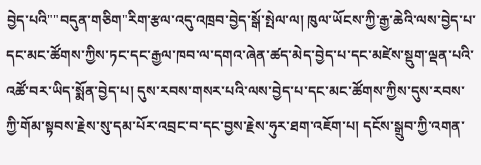བྱེད་པའི""བདུན་གཅིག"རིག་རྩལ་འདུ་འཁྲབ་བྱེད་སྒོ་སྤེལ་ལ། ཁུལ་ཡོངས་ཀྱི་རྒྱ་ཆེའི་ལས་བྱེད་པ་དང་མང་ཚོགས་ཀྱིས་ཏང་དང་རྒྱལ་ཁབ་ལ་དགའ་ཞེན་ཚད་མེད་བྱེད་པ་དང་མཛེས་སྡུག་ལྡན་པའི་འཚོ་བར་ཡིད་སྨོན་བྱེད་པ། དུས་རབས་གསར་པའི་ལས་བྱེད་པ་དང་མང་ཚོགས་ཀྱིས་དུས་རབས་ཀྱི་གོམ་སྟབས་རྗེས་སུ་དམ་པོར་འབྲང་བ་དང་བྱས་རྗེས་ཧུར་ཐག་འཇོག་པ། དངོས་སྒྲུབ་ཀྱི་འགན་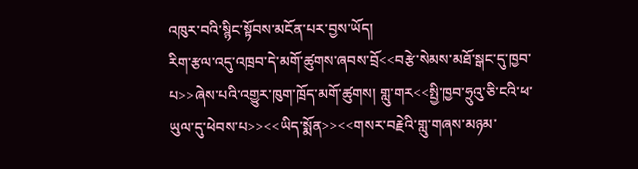འཁུར་བའི་སྙིང་སྟོབས་མངོན་པར་བྱས་ཡོད།
རིག་རྩལ་འདུ་འཁྲབ་དེ་མགོ་ཚུགས་ཞབས་བྲོ<<བརྩེ་སེམས་མཐོ་སྒང་དུ་ཁྱབ་པ>>ཞེས་པའི་འགྱུར་ཁུག་ཁྲོད་མགོ་ཚུགས། གླུ་གར<<སྤྱི་ཁྱབ་ཧྲུའུ་ཅི་ངའི་ཕ་ཡུལ་དུ་ཕེབས་པ>><<ཡིད་སྨོན>><<གསར་བརྗེའི་གླུ་གཞས་མཉམ་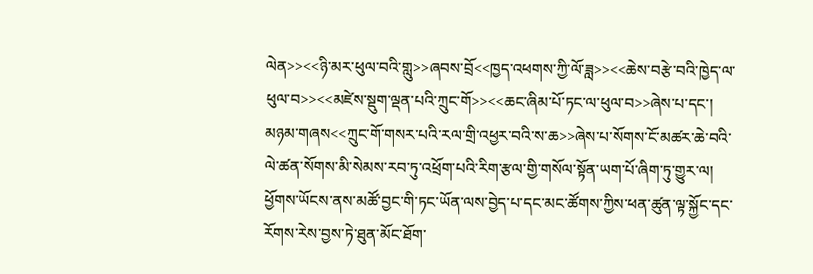ལེན>><<ཉི་མར་ཕུལ་བའི་གླུ>>ཞབས་བྲོ<<ཁྱད་འཕགས་ཀྱི་ལོ་ཟླ>><<ཆེས་བརྩེ་བའི་ཁྱེད་ལ་ཕུལ་བ>><<མཛེས་སྡུག་ལྡན་པའི་ཀྲུང་གོ>><<ཆང་ཞིམ་པོ་ཏང་ལ་ཕུལ་བ>>ཞེས་པ་དང་། མཉམ་གཞས<<ཀྲུང་གོ་གསར་པའི་རལ་གྲི་འཕྱར་བའི་ས་ཆ>>ཞེས་པ་སོགས་ངོ་མཚར་ཆེ་བའི་ལེ་ཚན་སོགས་མི་སེམས་རབ་ཏུ་འཕྲོག་པའི་རིག་རྩལ་གྱི་གསོལ་སྟོན་ཡག་པོ་ཞིག་ཏུ་གྱུར་ལ། ཕྱོགས་ཡོངས་ནས་མཚོ་བྱང་གི་ཏང་ཡོན་ལས་བྱེད་པ་དང་མང་ཚོགས་ཀྱིས་ཕན་ཚུན་ལྟ་སྐྱོང་དང་རོགས་རེས་བྱས་ཏེ་ཐུན་མོང་ཐོག་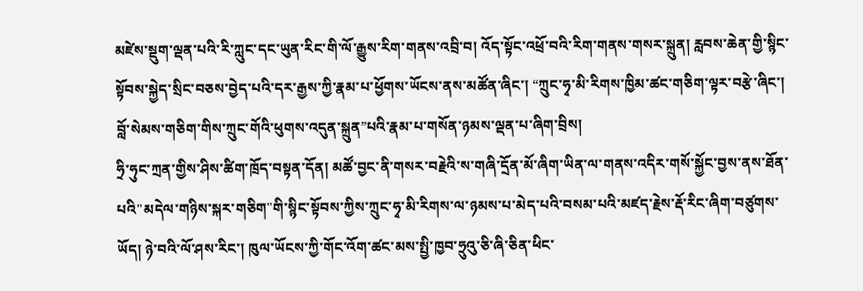མཛེས་སྡུག་ལྡན་པའི་རི་ཀླུང་དང་ཡུན་རིང་གི་ལོ་རྒྱུས་རིག་གནས་འབྲི་བ། འོད་སྟོང་འཕྲོ་བའི་རིག་གནས་གསར་སྐྲུན། རླབས་ཆེན་གྱི་སྙིང་སྟོབས་སྐྱེད་སྲིང་བཅས་བྱེད་པའི་དར་རྒྱས་ཀྱི་རྣམ་པ་ཕྱོགས་ཡོངས་ནས་མཚོན་ཞིང་། “ཀྲུང་ཧྭ་མི་རིགས་ཁྱིམ་ཚང་གཅིག་ལྟར་བརྩེ་ཞིང་། བློ་སེམས་གཅིག་གིས་ཀྲུང་གོའི་ཕུགས་འདུན་སྐྲུན”པའི་རྣམ་པ་གསོན་ཉམས་ལྡན་པ་ཞིག་བྲིས།
ཧྲི་ཧུང་ཀྲན་གྱིས་ཤིས་ཚིག་ཁྲོད་བསྟན་དོན། མཚོ་བྱང་ནི་གསར་བརྗེའི་ས་གཞི་དྲོན་མོ་ཞིག་ཡིན་ལ་གནས་འདིར་གསོ་སྐྱོང་བྱས་ནས་ཐོན་པའི"མདེལ་གཉིས་སྐར་གཅིག"གི་སྙིང་སྟོབས་ཀྱིས་ཀྲུང་ཧྭ་མི་རིགས་ལ་ཉམས་པ་མེད་པའི་བསམ་པའི་མཛད་རྗེས་རྡོ་རིང་ཞིག་བཙུགས་ཡོད། ཉེ་བའི་ལོ་ཤས་རིང་། ཁུལ་ཡོངས་ཀྱི་གོང་འོག་ཚང་མས་སྤྱི་ཁྱབ་ཧྲུའུ་ཅི་ཞི་ཅིན་ཕིང་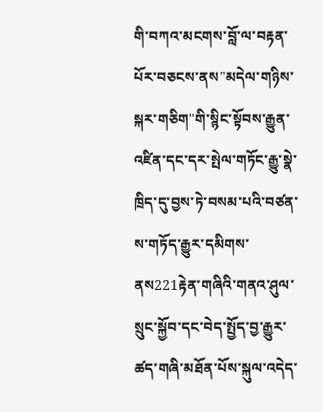གི་བཀའ་མངགས་བློ་ལ་བརྟན་པོར་བཅངས་ནས"མདེལ་གཉིས་སྐར་གཅིག"གི་སྙིང་སྟོབས་རྒྱུན་འཛིན་དང་དར་སྤེལ་གཏོང་རྒྱུ་སྣེ་ཁྲིད་དུ་བྱས་ཏེ་བསམ་པའི་བཙན་ས་གཏོད་རྒྱུར་དམིགས་ནས221རྟེན་གཞིའི་གནའ་ཤུལ་སྲུང་སྐྱོབ་དང་བེད་སྤྱོད་བྱ་རྒྱུར་ཚད་གཞི་མཐོན་པོས་སྐུལ་འདེད་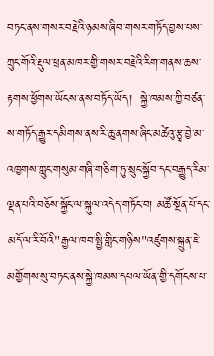བཏང་ནས་གསར་བརྗེའི་ཉམས་ཞིབ་གསར་གཏོད་བྱས་པས་ཀྲུང་གོའི་རྡུལ་ཕྲན་མཁར་གྱི་གསར་བརྗེའི་རིག་གནས་ཆས་རྟགས་ཕྱོགས་ཡོངས་ནས་བཏོད་ཡོད།  སྐྱེ་ཁམས་ཀྱི་བཙན་ས་གཏོད་རྒྱུར་དམིགས་ནས་རི་ཆུ་ནགས་ཞིང་མཚེའུ་རྩྭ་བྱེ་མ་འཁྱགས་ཀླུང་གསུམ་གཞི་གཅིག་ཏུ་སྲུང་སྐྱོབ་དང་བརྒྱུད་རིམ་ལྡན་པའི་བཅོས་སྐྱོང་ལ་སྐུལ་འདེད་གཏོང་བ། མཚོ་སྔོན་པོ་དང་མདོ་ལ་རི་བོའི"རྒྱལ་ཁབ་སྤྱི་གླིང་གཉིས"འཛུགས་སྐྲུན་ཇེ་མགྱོགས་སུ་བཏང་ནས་སྐྱེ་ཁམས་དཔལ་ཡོན་གྱི་དགོངས་པ་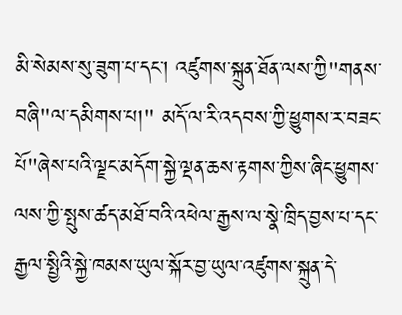མི་སེམས་སུ་ཟུག་པ་དང་། འཛུགས་སྐྲུན་ཐོན་ལས་ཀྱི"གནས་བཞི"ལ་དམིགས་པ།" མདོ་ལ་རི་འདབས་ཀྱི་ཕྱུགས་ར་བཟང་པོ"ཞེས་པའི་ལྗང་མདོག་སྐྱེ་ལྡན་ཆས་རྟགས་ཀྱིས་ཞིང་ཕྱུགས་ལས་ཀྱི་སྤུས་ཚད་མཐོ་བའི་འཕེལ་རྒྱས་ལ་སྣེ་ཁྲིད་བྱས་པ་དང་རྒྱལ་སྤྱིའི་སྐྱེ་ཁམས་ཡུལ་སྐོར་བྱ་ཡུལ་འཛུགས་སྐྲུན་དེ་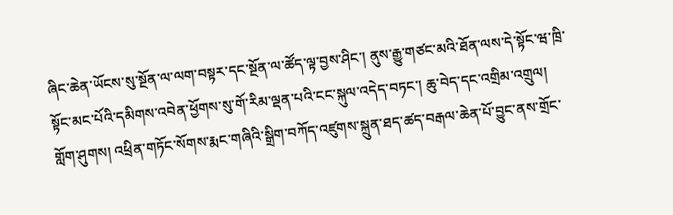ཞིང་ཆེན་ཡོངས་སུ་སྔོན་ལ་ལག་བསྟར་དང་སྔོན་ལ་ཚོད་ལྟ་བྱས་ཤིང་། ནུས་རྒྱུ་གཙང་མའི་ཐོན་ལས་དེ་སྟོང་ཝ་ཁྲི་སྟོང་མང་པོའི་དམིགས་འབེན་ཕྱོགས་སུ་གོ་རིམ་ལྡན་པའི་ངང་སྐུལ་འདེད་བཏང་། ཆུ་བེད་དང་འགྲིམ་འགྲུལ། གློག་ཤུགས། འཕྲིན་གཏོང་སོགས་རྨང་གཞིའི་སྒྲིག་བཀོད་འཛུགས་སྐྲུན་ཐད་ཚད་བརྒལ་ཆེན་པོ་བྱུང་ནས་གྲོང་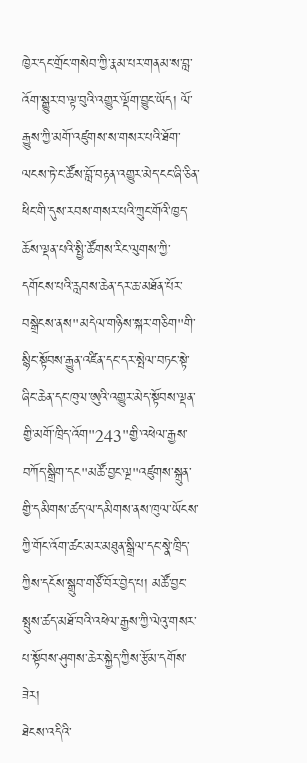ཁྱེར་དང་གྲོང་གསེབ་ཀྱི་རྣམ་པར་གནམ་ས་བླ་འོག་སྒྱུར་བ་ལྟ་བུའི་འགྱུར་ལྡོག་བྱུང་ཡོད། ལོ་རྒྱུས་ཀྱི་མགོ་འཛུགས་ས་གསར་པའི་ཐོག་ལངས་ཏེ་ང་ཚོས་བློ་བརྟན་འགྱུར་མེད་ངང་ཞི་ཅིན་ཕིང་གི་དུས་རབས་གསར་པའི་ཀྲུང་གོའི་ཁྱད་ཆོས་ལྡན་པའི་སྤྱི་ཚོགས་རིང་ལུགས་ཀྱི་དགོངས་པའི་རླབས་ཆེན་དར་ཆ་མཐོན་པོར་བསྒྲེངས་ནས"མདེལ་གཉིས་སྐར་གཅིག"གི་སྙིང་སྟོབས་རྒྱུན་འཛིན་དང་དར་སྤེལ་བཏང་སྟེ་ཞིང་ཆེན་དང་ཁུལ་ཨུའི་འགྱུར་མེད་སྟོབས་ལྡན་གྱི་མགོ་ཁྲིད་འོག"243"གྱི་འཕེལ་རྒྱས་བཀོད་སྒྲིག་དང"མཚོ་བྱང་ལྔ"འཛུགས་སྐྲུན་གྱི་དམིགས་ཚད་ལ་དམིགས་ནས་ཁུལ་ཡོངས་ཀྱི་གོང་འོག་ཚང་མར་མཐུན་སྒྲིལ་དང་སྣེ་ཁྲིད་ཀྱིས་དངོས་སྒྲུབ་གཙོ་བོར་བྱེད་པ། མཚོ་བྱང་སྤུས་ཚད་མཐོ་བའི་འཕེལ་རྒྱས་ཀྱི་ལེའུ་གསར་པ་སྟོབས་ཤུགས་ཆེར་སྐྱེད་ཀྱིས་རྩོམ་དགོས་ཟེར།
ཐེངས་འདིའི་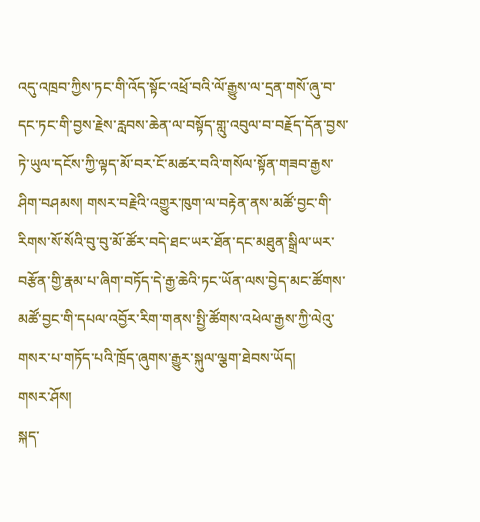འདུ་འཁྲབ་ཀྱིས་ཏང་གི་འོད་སྟོང་འཕྲོ་བའི་ལོ་རྒྱུས་ལ་དྲན་གསོ་ཞུ་བ་དང་ཏང་གི་བྱས་རྗེས་རླབས་ཆེན་ལ་བསྟོད་གླུ་འབུལ་བ་བརྗོད་དོན་བྱས་ཏེ་ཡུལ་དངོས་ཀྱི་ལྟད་མོ་བར་ངོ་མཚར་བའི་གསོལ་སྟོན་གཟབ་རྒྱས་ཤིག་བཤམས། གསར་བརྗེའི་འགྱུར་ཁུག་ལ་བརྟེན་ནས་མཚོ་བྱང་གི་རིགས་སོ་སོའི་བུ་བུ་མོ་ཚོར་བདེ་ཐང་ཡར་ཐོན་དང་མཐུན་སྒྲིལ་ཡར་བརྩོན་གྱི་རྣམ་པ་ཞིག་བཏོད་དེ་རྒྱ་ཆེའི་ཏང་ཡོན་ལས་བྱེད་མང་ཚོགས་མཚོ་བྱང་གི་དཔལ་འབྱོར་རིག་གནས་སྤྱི་ཚོགས་འཕེལ་རྒྱས་ཀྱི་ལེའུ་གསར་པ་གཏོད་པའི་ཁྲོད་ཞུགས་རྒྱུར་སྐུལ་ལྕག་ཐེབས་ཡོད།
གསར་ཤོས།
སྐད་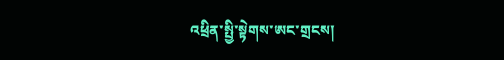འཕྲིན་སྤྱི་སྟེགས་ཨང་གྲངས།